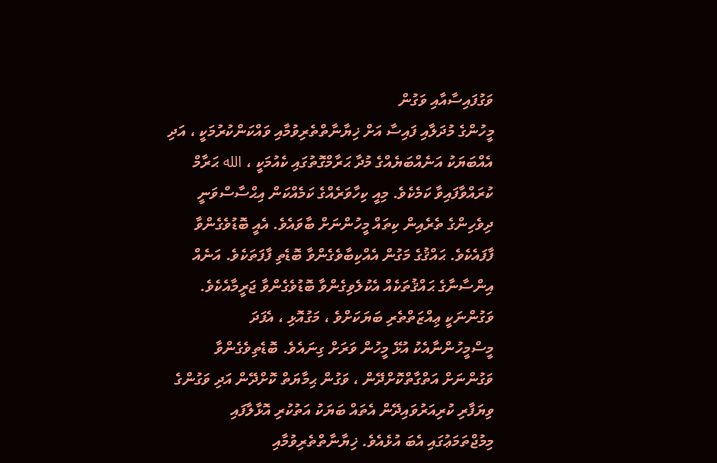ވަގުފައިސާއާއި ވަގުން
މީހުންގެ މުދަލާއި ފައިސާ އަށް ޚިޔާނާތްތެރިވުމާއި ވައްކަންކުރުމަކީ ، އަދި އެއްބަޔަކު އަނެއްބަޔެއްގެ މުދާ ޙަރާމްގޮތުގައި ކެއުމަކީ ، الله ޙަރާމް ކުރައްވާފައިވާ ކަމެކެވެ. މިއީ ކިހާވަރެއްގެ ކަމެއްކަން އިޙްސާސްވަނީ ދިވެހިންގެ ތެރެއިން ކިތައް މީހުންނަށް ބާވައެވެ. އެއީ ބޮޑުވެގެންވާ ފާފައެކެވެ. ޙައްޤުގެ މަގުން އެއްކިބާވެގެންވާ ބޮޑެތި ފާފަތަކެވެ. އަނެއް އިންސާނާގެ ޙައްޤުތަކެއް އެކުލެވިގެންވާ ބޮޑުވެގެންވާ ޖަރީމާއެކެވެ. ވަގުންނަކީ ޢިއްޒަތްތެރި ބަޔަކަށްވެ ، މަގުއޮޅި ، އެފަދަ މީސްމީހުންނާއެކު އުޅޭ މީހުން ވަރަށް ގިނައެވެ. ބޮޑެތިވެގެންވާ ވަގުންނަށް އަތްގާތްކޮށްދޭން ، ވަގުން ޙިމާޔަތް ކޮށްދޭން އަދި ވަގުންގެ ވިޔަފާރި ކުރިއަރުވައިދޭން އެތައް ބަޔަކު އަތުކުރި އޮޅާލާފައި މިމުޖްތަމަޢުގައި އެބަ އުޅެއެވެ. ޚިޔާނާތްތެރިވުމާއި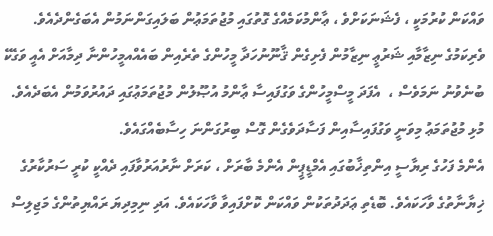ވައްކަން ކުރުމަކީ ، ފެޝަނަކަށްވެ ، ޢާންމުކަމެއްގެ ގޮތުގައި މުޖުތަމަޢުން ބަލައިގަންނަމުން އެބަގެންދެއެވެ. ވެރިކަމުގެ ނިޒާމާއި ޝަރުޢީ ނިޒާމުން ފެށިގެން ޤާނޫނުހަދާ މީހުންގެ ތެރެއިން ބައެއްއމީހުންނާ ދިމާއަށް އެއީ ވަގެކޭ ބުނެވުނު ނަމަވެސް ،  އެފަދަ މީސްމީހުންގެ ވަގުފައިސާ ޢާންމު އުޞޫލުން މުޖުތަމަޢުގައި ދައުރުވަމުން އެބަދެއެވެ. މުޅި މުޖުތަމަޢު މިވަނީ ވަގުފައިސާއިން ފަސާދަވެގެން ގޮސް ބިރުގަންނަ ހިސާބެއްގައެވެ.
އެންމެ ފަހުގެ ރިޔާސީ އިންތިޚާބުގައި އެމްޑީޕީން އެންމެ ބާރަށް ، ކަރަށް ނާރުއަރުވާފައި ދެއްކީ ކުރީ ސަރުކާރުގެ ޚިޔާނާތުގެ ވާހަކައެވެ. ބޮޑެތި ޢަދަދުތަކުން ވައްކަން ކޮށްފައިވާ ވާހަކައެވެ. އަދި ނިމިދިޔަ ރައްޔިތުންގެ މަޖިލިސް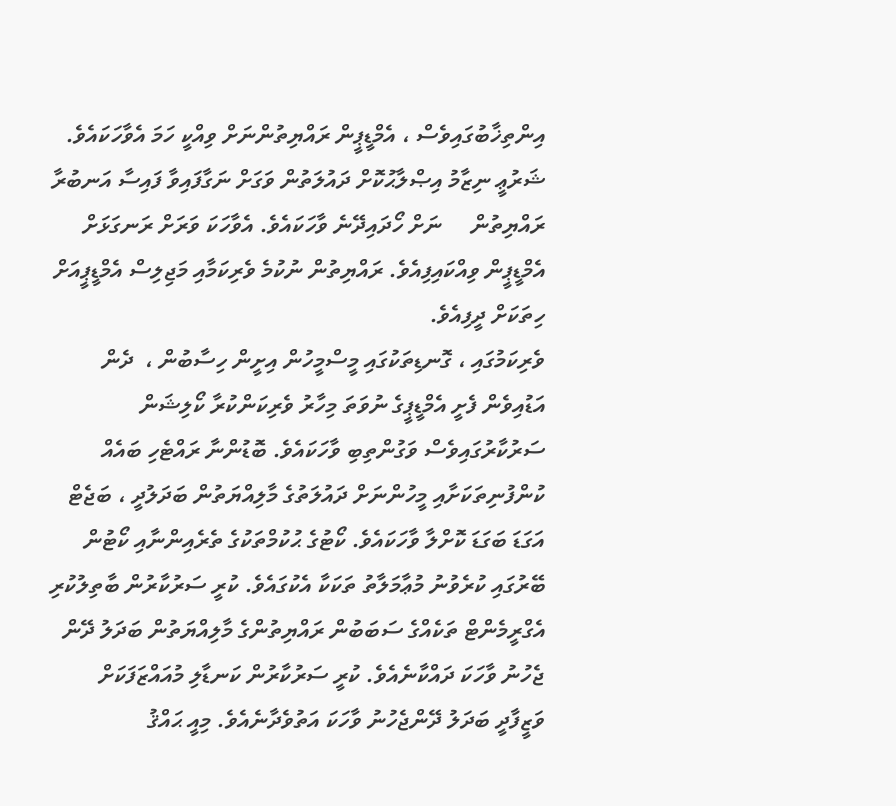އިންތިޚާބުގައިވެސް ، އެމްޑީޕީން ރައްޔިތުންނަށް ވިއްކީ ހަމަ އެވާހަކައެވެ. ޝަރުޢީ ނިޒާމު އިޞްލާޙުކޮށް ދައުލަތުން ވަގަށް ނަގާފައިވާ ފައިސާ އަނބުރާ ރައްޔިތުން     ނަށް ހޯދައިދޭނެ ވާހަކައެވެ. އެވާހަކަ ވަރަށް ރަނގަޅަށް އެމްޑީޕީން ވިއްކައިފިއެވެ. ރައްޔިތުން ނުކުމެ ވެރިކަމާއި މަޖިލިސް އެމްޑީޕީއަށް ހިތަކަށް ދީފިއެވެ.
ވެރިކަމުގައި ، ގޮނޑިތަކުގައި މީސްމީހުން އިށީން ހިސާބުން ،  ދެން އަޑުއިވެން ފެށީ އެމްޑީޕީގެ ނުވަތަ މިހާރު ވެރިކަންކުރާ ކޯލިޝަން ސަރުކާރުގައިވެސް ވަގުންތިބި ވާހަކައެވެ. ބޮޑުންނާ ރައްޓެހި ބައެއް ކުންފުނިތަކަށާއި މީހުންނަށް ދައުލަތުގެ މާލިއްޔަތުން ބަދަލުދީ ، ބަޖެޓް އަގަޑަ ބަގަޑަ ކޮށްލާ ވާހަކައެވެ. ކޯޓުގެ ޙުކުމްތަކުގެ ތެރެއިންނާއި ކޯޓުން ބޭރުގައި ކުރެވުނު މުޢާމަލާތު ތަކަކާ އެކުގައެވެ. ކުރީ ސަރުކާރުން ބާތިލުކުރި އެގްރީމެންޓް ތަކެއްގެ ސަބަބުން ރައްޔިތުންގެ މާލިއްޔަތުން ބަދަލު ދޭން ޖެހުނު ވާހަކަ ދައްކާނެއެވެ. ކުރީ ސަރުކާރުން ކަނޑާލި މުއައްޒަފަކަށް ވަޒީފާދީ ބަދަލު ދޭންޖެހުނު ވާހަކަ އަތުވެދާނެއެވެ. މިއީ ޙައްޤު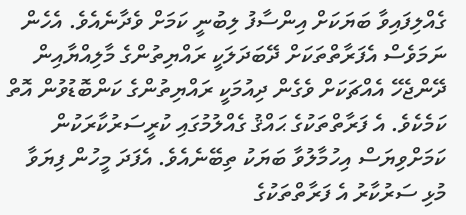ގެއްލިފައިވާ ބަޔަކަށް އިންސާފު ލިބުނީ ކަމަށް ވެދާނެއެވެ. އެހެން ނަމަވެސް އެފަރާތްތަކަށް ދޭބަދަލަކީ ރައްޔިތުންގެ މާލިއްޔާއިން ދޭންޖެހޭ އެއްޗަކަށް ވެގެން ދިއުމަކީ ރައްޔިތުންގެ ކަންބޮޑުވުން އޮތް ކަމެކެވެ. އެ ފަރާތްތަކުގެ ޙައްޤު ގެއްލުމުގައި ކުރީސަރުކާރަކުން ކަމަށްވިޔަސް އިހުމާލުވާ ބަޔަކު ތިބޭނެއެވެ. އެފަދަ މީހުން ފިޔަވާ މުޅި ސަރުކާރު އެ ފަރާތްތަކުގެ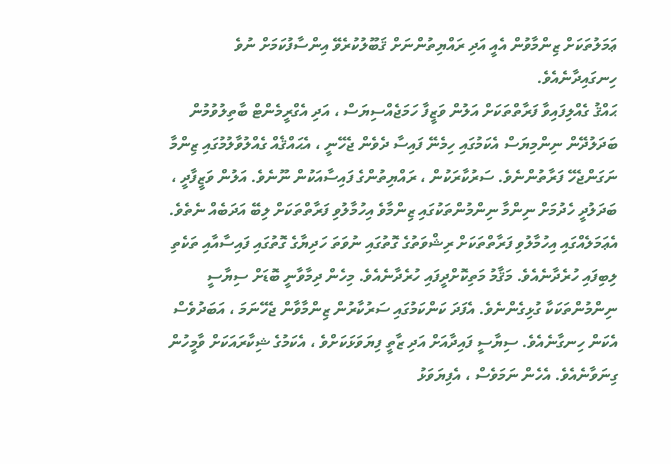ޢަމަލުތަކަށް ޒިންމާވުން އެއީ އަދި ރައްޔިތުންނަށް ޤަބޫލުކުރެވޭ އިންސާފުކަމަށް ނުވެ ހިނގައިދާނެއެވެ.
ޙައްޤު ގެއްލިފައިވާ ފަރާތްތަކަށް އަލުން ވަޒީފާ ހަމަޖެއްސިޔަސް ، އަދި އެގްރީމެންޓް ބާތިލުވުމުން ބަދަލުދޭން ނިންމިޔަސް އެކަމުގައި ހިމެނޭ ފައިސާ ދެވެން ޖެހޭނީ ، އެޙައްޤެއް ގެއްލުވާލުމުގައި ޒިންމާ ނަގަންޖެހޭ ފަރާތުންނެވެ. ސަރުކާރަކުން ، ރައްޔިތުންގެ ފައިސާއަކުން ނޫނެވެ. އަލުން ވަޒީފާދީ ، ބަދަލުދީ ހެދުމަށް ނިންމާ ނިންމުންތަކުގައި ޒިންމާވެ އިހުމާލުވި ފަރާތްތަކަށް ލިބޭ އަދަބެއް ނެތެވެ. އެޢަމަލެއްގައި އިހުމާލުވި ފަރާތްތަކަށް ރިޝްވަތުގެ ގޮތުގައި ނުވަތަ ހަދިޔާގެ ގޮތުގައި ފައިސާއާއި ތަކެތި ލިބިފައި ހުރެދާނެއެވެ. މަޤާމު މަތިކޮށްދީފައި ހުރެދާނެއެވެ. މިހެން ދިމާވާނީ ބޮޑަށް ސިޔާސީ ނިންމުންތަކަކާ ގުޅިގެންނެވެ. އެފަދަ ކަންކަމުގައި ސަރުކާރުން ޒިންމާވާން ޖެހޭނަމަ ، އަބަދުވެސް އެކަން ހިނގާނެއެވެ. ސިޔާސީ ފައިދާއަށް އަދި ޒާތީ ފިޔަވަޅަކަށްވެ ، އެކަމުގެ ޝިކާރައަކަށް ވާމީހުން ގިނަވާނެއެވެ. އެހެން ނަމަވެސް ، އެފިޔަވަޅު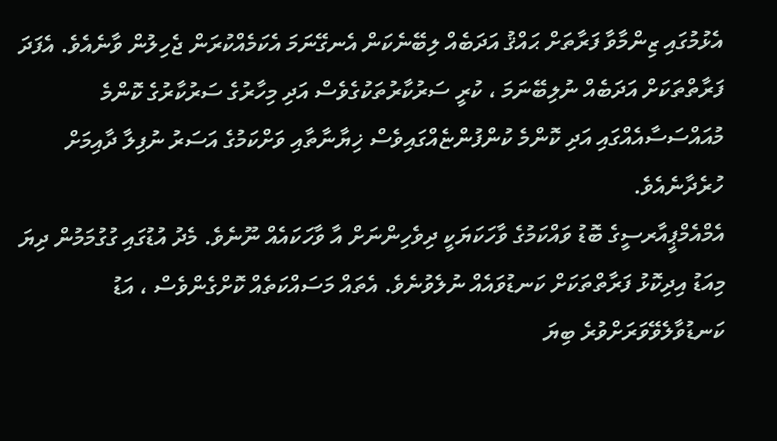އެޅުމުގައި ޒިންމާވާ ފަރާތަށް ޙައްޤު އަދަބެއް ލިބޭނެކަން އެނގޭނަމަ އެކަމެއްކުރަން ޖެހިލުން ވާނެއެވެ. އެފަދަ ފަރާތްތަކަށް އަދަބެއް ނުލިބޭނަމަ ، ކުރީ ސަރުކާރުތަކުގެވެސް އަދި މިހާރުގެ ސަރުކާރުގެ ކޮންމެ މުއައްސަސާއެއްގައި އަދި ކޮންމެ ކުންފުންޏެއްގައިވެސް ޚިޔާނާތާއި ވަށްކަމުގެ އަސަރު ނުފިލާ ދާއިމަށް ހުރެދާނެއެވެ.
އެމްއެމްޕީއާރސީގެ ބޮޑު ވައްކަމުގެ ވާހަކަޔަކީ ދިވެހިންނަށް އާ ވާހަކައެއް ނޫނެވެ. މެދު އުޑުގައި ގުގުމަމުން ދިޔަ މިއަޑު އިދިކޮޅު ފަރާތްތަކަށް ކަނޑުވައެއް ނުލެވުނެވެ. އެތައް މަސައްކަތެއް ކޮށްގެންވެސް ، އަޑު ކަނޑުވާލެވޭވަރަށްވުރެ ބިޔަ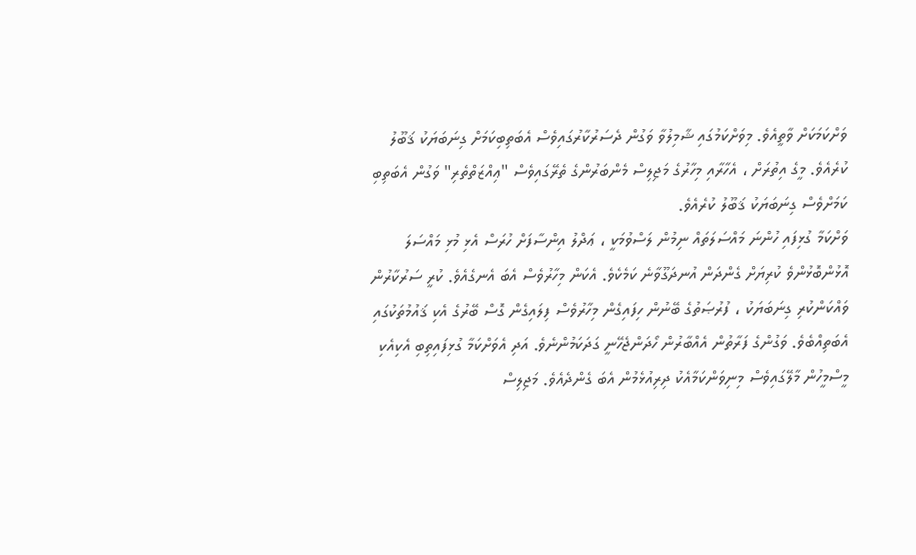ވަށްކަމަކަށް ވާތީއެވެ. މިވަށްކަމުގައި ޝާމިލުވާ ވަގުން ދެސަރުކާރުގައިވެސް އެބަތިބިކަމަށް ގިނަބަޔަކު ޤަބޫލު ކުރެއެވެ. މީގެ އިތުރަށް ، އެހާރާއި މިހާރުގެ މަޖިލިސް މެންބަރުންގެ ތެރޭގައިވެސް "ޢިއްޒަތްތެރި" ވަގުން އެބަތިބި ކަމަށްވެސް ގިނަބަޔަކު ޤަބޫލު ކުރެއެވެ.
ވަށްކަމާ ގުޅިފައި ހުންނަ މައްސަލަތައް ނިމުން ލަސްވުމަކީ ، ޢަދްލު އިންސާފަށް ހުރަސް އެޅި މުޅި މައްސަލަ އޮޅުންބޮޅުންވެ ކުރިޔަށް ގެންދަން އުނދަގޫވާނެ ކަމެކެވެ. އެކަން މިހާރުވެސް އެބަ އެނގެއެވެ. ކުރީ ސަރުކާރުން ވައްކަންކުރި ގިނަބަޔަކު ، ފުރުޞަތުގެ ބޭނުން ހިފައިގެން މިހާރުވެސް ފިލައިގެން ގޮސް ބޭރުގެ އެކި ޤައުމުތަކުގައި އެބަތިއްބެވެ. ވަގުންގެ ފަރާތުން އެއްބާރުން ހޯދަންޖެހޭނީ ގަދަކަމުންނެވެ. އަދި އެވަށްކަމާ ގުޅިފައިތިބި އެކިއެކި މީސްމީހުން މާލޭގައިވެސް މިނިވަންކަމާއެކު ދިރިއުޅެމުން އެބަ ގެންދެއެވެ. މަޖިލިސް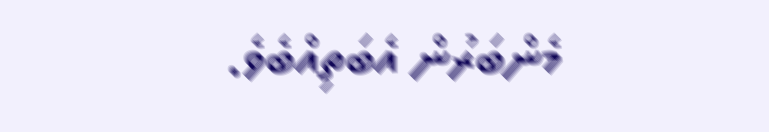މެންބަރުން އެބަތިއްބެވެ.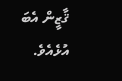ޤާޒީން އެބަ އުޅެއެވެ.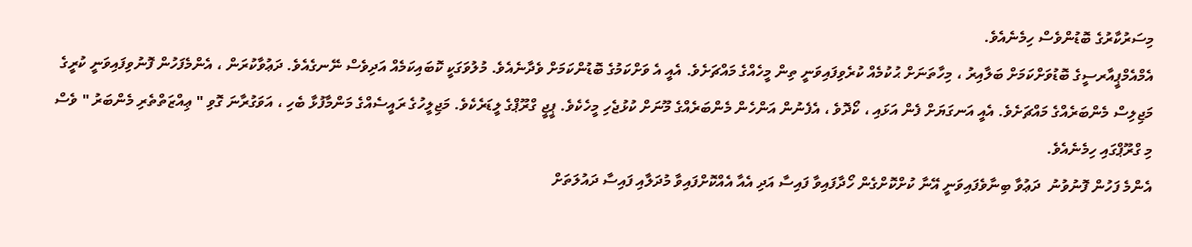މިސަރުކާރުގެ ބޮޑުންވެސް ހިމެނެއެވެ.
އެމްއެމްޕީއާރސީގެ ބޮޑުވަށްކަމަށް ބަލާއިރު ، މިހާތަނަށް ޙުކުމެއް ކުރެވިފައިވަނީ ތިން މީހެއްގެ މައްޗަށެވެ. އެއީ އެ ވަށްކަމުގެ ބޮޑުންކަމަށް ވެދާނެއެވެ. މުލުވަގަކީ ކޮބައިކަމެއް އަދިވެސް ނޭނގެއެވެ. ދަޢުވާކުރަން ، އެންމެފަހުން ފޮނުވިފައިވަނީ ކުރީގެ މަޖިލިސް މެންބަރެއްގެ މައްޗަށެވެ. އެއީ އަނގަޔަށް ފެން އަޅައި ، ކޯދޮވެ ، އެފެނުން އަންހެން މެންބަރެއްގެ މޫނަށް ކުޅުޖެހި މީހެކެވެ. ޕީޖީ ގްރޫޕްގެ ލީޑަރެކެވެ. މަޖިލީހުގެ ރައީސެއްގެ މަންމާފުޅާ ބެހި ، އަވަގުރާނަ ގޮވި " ޢިއްޒަތްތެރި މެންބަރު " ވެސް މި ގްރޫޕްގައި ހިމެނެއެވެ.
އެންމެ ފަހުން ފޮނުވުނު  ދަޢުވާ ބިނާވެފައިވަނީ އޭނާ ކުށްކޮށްގެން ހޯދާފައިވާ ފައިސާ އަދި އެއާ އެއްކޮށްފައިވާ މުދަލާއި ފައިސާ ދައުލަތަށް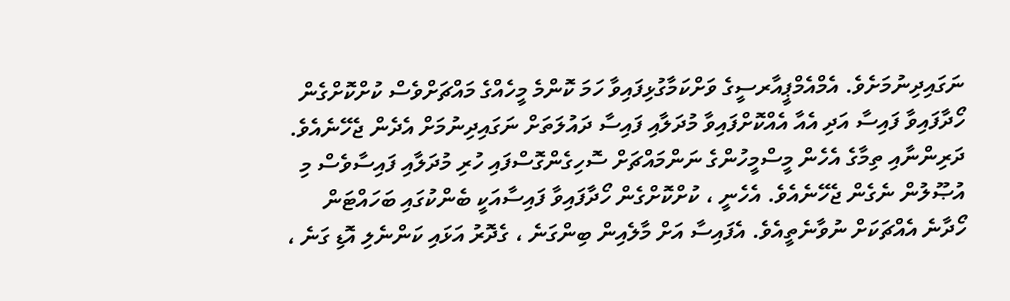ނަގައިދިނުމަށެވެ. އެމްއެމްޕީއާރސީގެ ވަށްކަމާގުޅިފައިވާ ހަމަ ކޮންމެ މީހެއްގެ މައްޗަށްވެސް ކުށްކޮށްގެން ހޯދާފައިވާ ފައިސާ އަދި އެއާ އެއްކޮށްފައިވާ މުދަލާއި ފައިސާ ދައުލަތަށް ނަގައިދިނުމަށް އެދެން ޖެހޭނެއެވެ. ދަރިންނާއި ތިމާގެ އެހެން މީސްމީހުންގެ ނަންމައްޗަށް ސޮހިގެންގޮސްފައި ހުރި މުދަލާއި ފައިސާވެސް މި އުޞޫލުން ނެގެން ޖެހޭނެއެވެ. އެހެނީ ، ކުށްކޮށްގެން ހޯދާފައިވާ ފައިސާއަކީ ބެންކުގައި ބަހައްޓަން ހޯދާނެ އެއްޗަކަށް ނުވާނެތީއެވެ. އެފައިސާ އަށް މާލެއިން ބިންގަނެ ، ގެދޮރު އަޅައި ކަންނެލި އޮޑި ގަނެ ،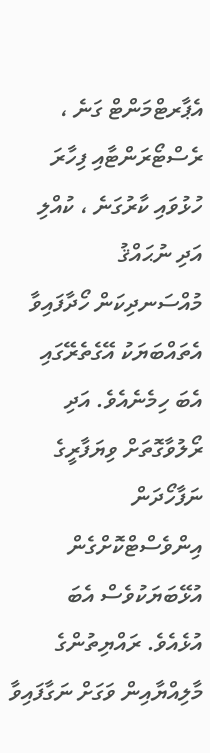އެޕާރޓްމަންޓް ގަނެ ، ރެސްޓޯރަންޓާއި ފިހާރަ ހުޅުވައި ކާރުގަނެ ، ކުއްލި އަދި ނުޙައްޤު މުއްސަނދިކަން ހޯދާފައިވާ އެތައްބަޔަކު އޭގެތެރޭގައި އެބަ ހިމެނެއެވެ. އަދި ރޯލުވާގޮތަށް ވިޔަފާރީގެ ނަފާހޯދަން އިންވެސްޓްކޮށްގެން އުޅޭބަޔަކުވެސް އެބަ އުޅެއެވެ. ރައްޔިތުންގެ މާލިއްޔާއިން ވަގަށް ނަގާފައިވާ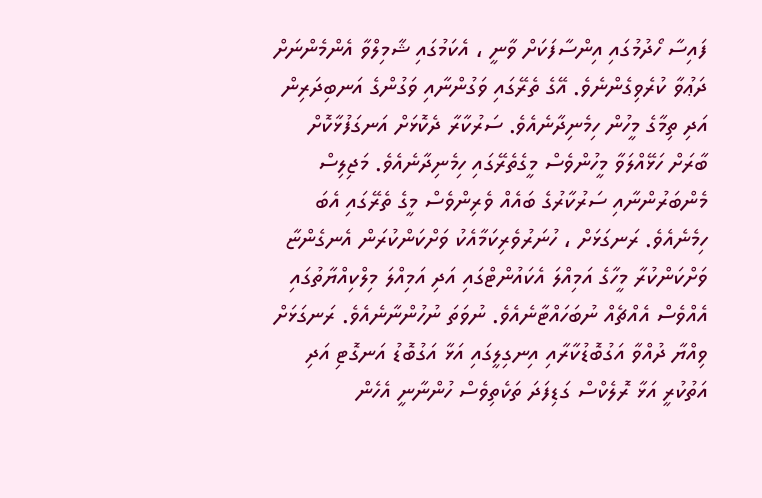ފައިސާ ހޯދުމުގައި އިންސާފަކަށް ވާނީ ، އެކަމުގައި ޝާމިލްވާ އެންމެންނަށް ދަޢުވާ ކުރެވިގެންނެވެ. އޭގެ ތެރޭގައި ވަގުންނާއި ވަގުންގެ އަނބިދަރިން އަދި ތިމާގެ މީހުން ހިމެނިދާނެއެވެ. ސަރުކާރާ ދެކޮޅަށް އަނގަފުޅާކޮށް ބާރަށް ހަޅޭއްލަވާ މީހުންވެސް މީގެތެރޭގައި ހިމެނިދާނެއެވެ. މަޖިލިސް މެންބަރުންނާއި ސަރުކާރުގެ ބައެއް ވެރިންވެސް މީގެ ތެރޭގައި އެބަ ހިމެނެއެވެ. ރަނގަޅަށް ، ހުނަރުވެރިކަމާއެކު ވަށްކަންކުރަން އެނގެންޏާ ވަށްކަންކުރާ މީހާގެ އަމިއްލަ އެކައުންޓްގައި އަދި އަމިއްލަ މިލްކިއްޔާތުގައި އެއްވެސް އެއްޗެއް ނުބަހައްޓާނެއެވެ. ނުވަތަ ނުހުންނާނެއެވެ. ރަނގަޅަށް ވިއްޔާ ދުއްވާ އަގުބޮޑުކާރާއި އިނގިލީގައި އަޅާ އަގުބޮޑު އަނގޮޓި އަދި އަތުކުރީ އަޅާ ރޮލެކްސް ގަޑިފަދަ ތަކެތިވެސް ހުންނާނީ އެހެން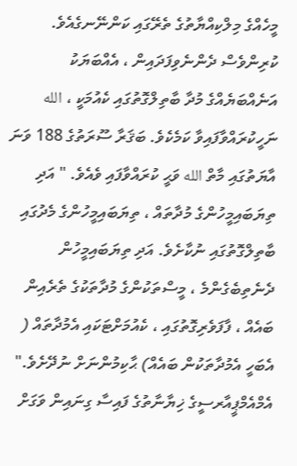މީހެއްގެ މިލްކިއްޔާތުގެ ތެރޭގައި ކަންނޭނގެއެވެ.
ކުރިންވެސް ދެންނެވިފަދައިން ، އެއްބަޔަކު އަނެއްބަޔެއްގެ މުދާ ބާތިލްގޮތުގައި ކެއުމަކީ ، الله ނަހީކުރައްވާފައިވާ ކަމެކެވެ. ބަޤަރާ ސޫރަތުގެ 188 ވަނަ އާޔަތުގައި މާތް الله ވަޙީ ކުރައްވާފައި ވެއެވެ. " އަދި ތިޔަބައިމީހުންގެ މުދާތައް ، ތިޔަބައިމީހުންގެ މެދުގައި ބާތިލްގޮތުގައި ނުކާށެވެ. އަދި ތިޔަބައިމީހުން ދެނެތިބެގެންމެ ، މީސްތަކުންގެ މުދާތަކުގެ ތެރެއިން ބައެއް ، ފާފަވެރިގޮތުގައި ، ކެއުމަށްޓަކައި އެމުދާތައް ( އެބަހީ އެމުދާތަކުން ބައެއް) ޙާކިމުންނަށް ނުދޭށެވެ."
އެމްއެމްޕީއާރސީގެ ޚިޔާނާތުގެ ފައިސާ ގިނައިން ވަގަށް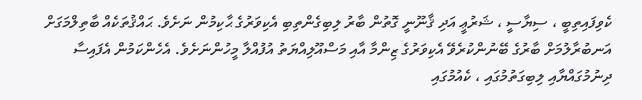ކެވިފައިތިބީ ، ސިޔާސީ ، ޝަރުޢީ އަދި ޤާނޫނީ ގޮތުން ބާރު ލިބިގެންތިބި އެކިވަރުގެ ޙާކިމުން ނަށެވެ. ޙައްޤުތަކެއް ބާތިލްމަގަށް އަނބުރާލުމަށް ބާރުގެ ބޭނުންކުރެވޭ އެކިވަރުގެ ޒިންމާ އާއި މަސްއޫލިއްޔަތު އުފުއްލާ މީހުންނަށެވެ. އެހެންކަމުން އެފައިސާ ދިނުމުގައްޔާއި ލިބިގަތުމުގައި ، ކެއުމުގައި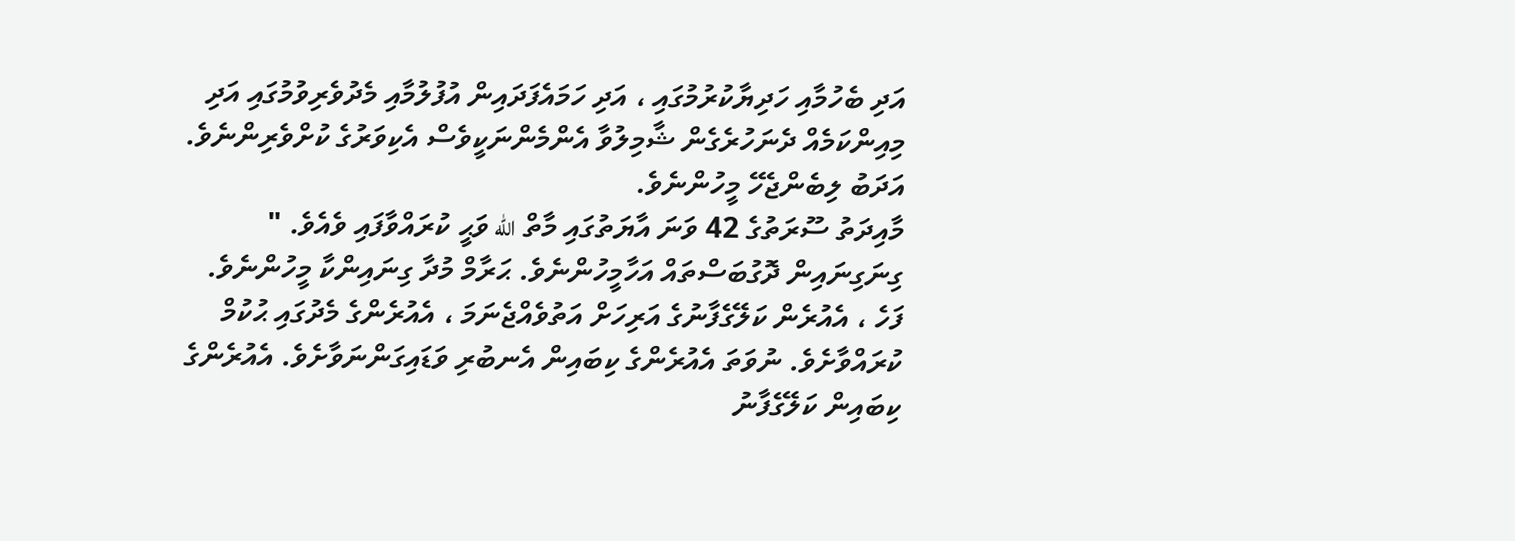އަދި ބެހުމާއި ހަދިޔާކުރުމުގައި ، އަދި ހަމައެފަދައިން އުފުލުމާއި މެދުވެރިވުމުގައި އަދި މިއިންކަމެއް ދެނަހުރެގެން ޝާމިލުވާ އެންމެންނަކީވެސް އެކިވަރުގެ ކުށްވެރިންނެވެ. އަދަބު ލިބެންޖެހޭ މީހުންނެވެ.
މާއިދަތު ސޫރަތުގެ 42 ވަނަ އާޔަތުގައި މާތް الله ވަޙީ ކުރައްވާފައި ވެއެވެ. " ގިނަގިނައިން ދޮގުބަސްތައް އަހާމީހުންނެވެ. ޙަރާމް މުދާ ގިނައިންކާ މީހުންނެވެ. ފަހެ ، އެއުރެން ކަލޭގެފާނުގެ އަރިހަށް އަތުވެއްޖެނަމަ ، އެއުރެންގެ މެދުގައި ޙުކުމް ކުރައްވާށެވެ. ނުވަތަ އެއުރެންގެ ކިބައިން އެނބުރި ވަޑައިގަންނަވާށެވެ. އެއުރެންގެ ކިބައިން ކަލޭގެފާނު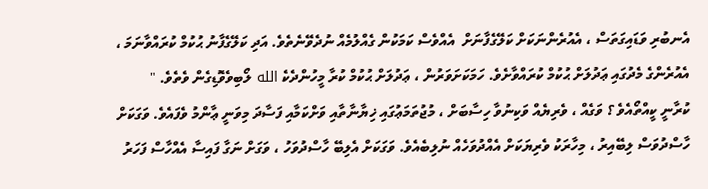އެނބުރި ވަޑައިގަތަސް ، އެއުރެންނަކަށް ކަލޭގެފާނަށް  އެއްވެސް ކަމަކުން ގެއްލުމެއް ނުދެވޭނެތެވެ. އަދި ކަލޭގެފާނު ޙުކުމް ކުރައްވާނަމަ ، އެއުރެންގެ މެދުގައި ޢަދުލަށް ޙުކުމް ކުރައްވާށެވެ. ހަމަކަށަވަރުން ، ޢަދުލަށް ޙުކުމް ކުރާ މީހުންދެކެ الله ލޯބިވެވޮޑިގެން ވެތެވެ. "
ކުރާނީ ކީއްތޯއެވެ ؟ ވަގެއް ، ވެރިޔެއް ވަކިނުވާ ހިސާބަށް ، މުޖުތަމަޢުގައި ޚިޔާނާތާއި ވަށްކަމާއި ފަސާދަ މިވަނީ ޢާންމު ވެފައެވެ. ވަގަކަށް ހާސްދުވަސް ލިބޭއިރު ، މިހާރަކު ވެރިޔަކަށް އެއްދުވަހެއް ނުލިބެއެވެ. ވަގަކަށް އެލިބޭ ހާސްދުވަހު ، ވަގަށް ނަގާ ފައިސާ އެއްހާސް ފަހަރު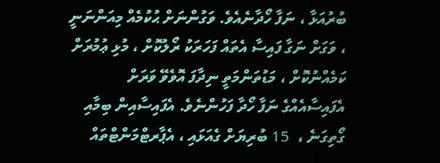ބުރުއަޅާ ، ނަފާ ހޯދާނެއެވެ. ވަގުންނަށް ޙުކުމެއް މިއަންނަނީ ، ވަގަށް ނަގާ ފައިސާ އެތައް ފަހަރަކު ރޯލުކޮށް ، މުޅި ޢުމުރަށް ކަމެއްނުކޮށް ، މަޑުތަންމަތީ ނިދާފަ އޮވެވޭ ވަރަށް އެފައިސާއެއްގެ ނަފާ ހޯދާ ފަހުންނެވެ. އެފައިސާއިން ބިމާއި ގޯތިގަނެ ،  15 ބުރިޔަށް ގެއަޅައި ، އެޕާރޓްމަންޓްތައް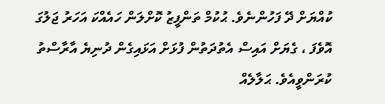ކުއްޔަށް ދޭ ފަހުންނެވެ. ޙުކުމް ތަންފީޒު ކޮށްލަން ހައެއްކަ އަހަރު ޖަލުގަ އޮވެފަ ، ގެޔަށް އައިސް އެތުދަތުން ފުޅަށް އަޅައިގެން ދުނިޔެ އާރާސްތު ކުރަންވީއެވެ. ޙަލާލެއް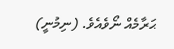ޙަރާމެއް ނޯވެއެވެ. (ނިމުނީ)